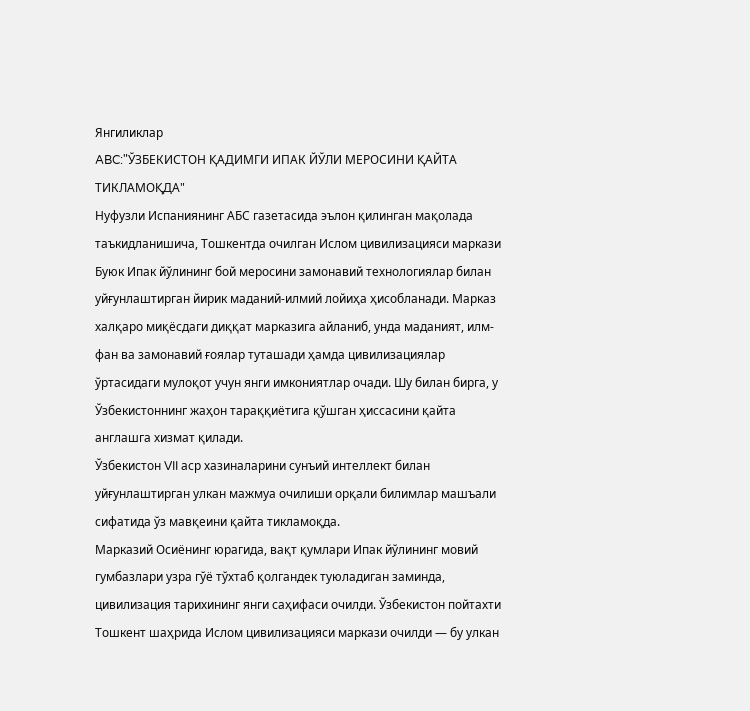Янгиликлар
ABC:"ЎЗБЕКИСТОН ҚАДИМГИ ИПАК ЙЎЛИ МЕРОСИНИ ҚАЙТА ТИКЛАМОҚДА"
Нуфузли Испаниянинг АБC газетасида эълон қилинган мақолада таъкидланишича, Тошкентда очилган Ислом цивилизацияси маркази Буюк Ипак йўлининг бой меросини замонавий технологиялар билан уйғунлаштирган йирик маданий-илмий лойиҳа ҳисобланади. Марказ халқаро миқёсдаги диққат марказига айланиб, унда маданият, илм-фан ва замонавий ғоялар туташади ҳамда цивилизациялар ўртасидаги мулоқот учун янги имкониятлар очади. Шу билан бирга, у Ўзбекистоннинг жаҳон тараққиётига қўшган ҳиссасини қайта англашга хизмат қилади.
Ўзбекистон VII аср хазиналарини сунъий интеллект билан уйғунлаштирган улкан мажмуа очилиши орқали билимлар машъали сифатида ўз мавқеини қайта тикламоқда.
Марказий Осиёнинг юрагида, вақт қумлари Ипак йўлининг мовий гумбазлари узра гўё тўхтаб қолгандек туюладиган заминда, цивилизация тарихининг янги саҳифаси очилди. Ўзбекистон пойтахти Тошкент шаҳрида Ислом цивилизацияси маркази очилди — бу улкан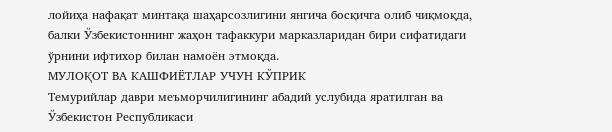лойиҳа нафақат минтақа шаҳарсозлигини янгича босқичга олиб чиқмоқда, балки Ўзбекистоннинг жаҳон тафаккури марказларидан бири сифатидаги ўрнини ифтихор билан намоён этмоқда.
МУЛОҚОТ ВА КАШФИЁТЛАР УЧУН КЎПРИК
Темурийлар даври меъморчилигининг абадий услубида яратилган ва Ўзбекистон Республикаси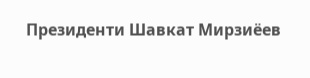Президенти Шавкат Мирзиёев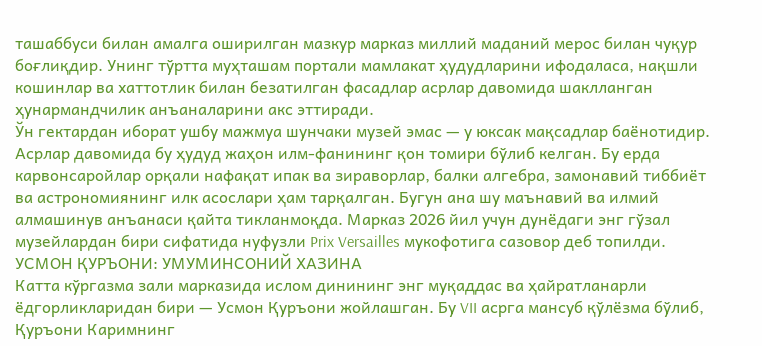ташаббуси билан амалга оширилган мазкур марказ миллий маданий мерос билан чуқур боғлиқдир. Унинг тўртта муҳташам портали мамлакат ҳудудларини ифодаласа, нақшли кошинлар ва хаттотлик билан безатилган фасадлар асрлар давомида шаклланган ҳунармандчилик анъаналарини акс эттиради.
Ўн гектардан иборат ушбу мажмуа шунчаки музей эмас — у юксак мақсадлар баёнотидир. Асрлар давомида бу ҳудуд жаҳон илм-фанининг қон томири бўлиб келган. Бу ерда карвонсаройлар орқали нафақат ипак ва зираворлар, балки алгебра, замонавий тиббиёт ва астрономиянинг илк асослари ҳам тарқалган. Бугун ана шу маънавий ва илмий алмашинув анъанаси қайта тикланмоқда. Марказ 2026 йил учун дунёдаги энг гўзал музейлардан бири сифатида нуфузли Prix Versailles мукофотига сазовор деб топилди.
УСМОН ҚУРЪОНИ: УМУМИНСОНИЙ ХАЗИНА
Катта кўргазма зали марказида ислом динининг энг муқаддас ва ҳайратланарли ёдгорликларидан бири — Усмон Қуръони жойлашган. Бу VII асрга мансуб қўлёзма бўлиб, Қуръони Каримнинг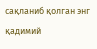сақланиб қолган энг қадимий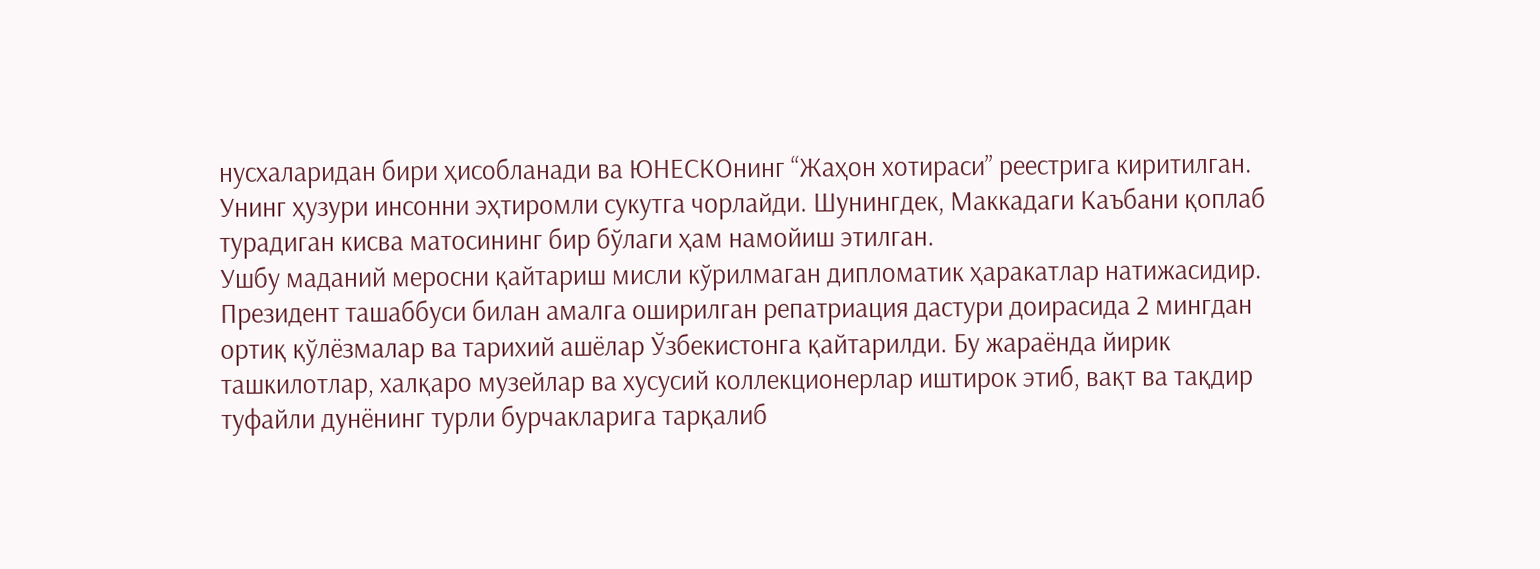нусхаларидан бири ҳисобланади ва ЮНЕСКОнинг “Жаҳон хотираси” реестрига киритилган.
Унинг ҳузури инсонни эҳтиромли сукутга чорлайди. Шунингдек, Маккадаги Каъбани қоплаб турадиган кисва матосининг бир бўлаги ҳам намойиш этилган.
Ушбу маданий меросни қайтариш мисли кўрилмаган дипломатик ҳаракатлар натижасидир. Президент ташаббуси билан амалга оширилган репатриация дастури доирасида 2 мингдан ортиқ қўлёзмалар ва тарихий ашёлар Ўзбекистонга қайтарилди. Бу жараёнда йирик ташкилотлар, халқаро музейлар ва хусусий коллекционерлар иштирок этиб, вақт ва тақдир туфайли дунёнинг турли бурчакларига тарқалиб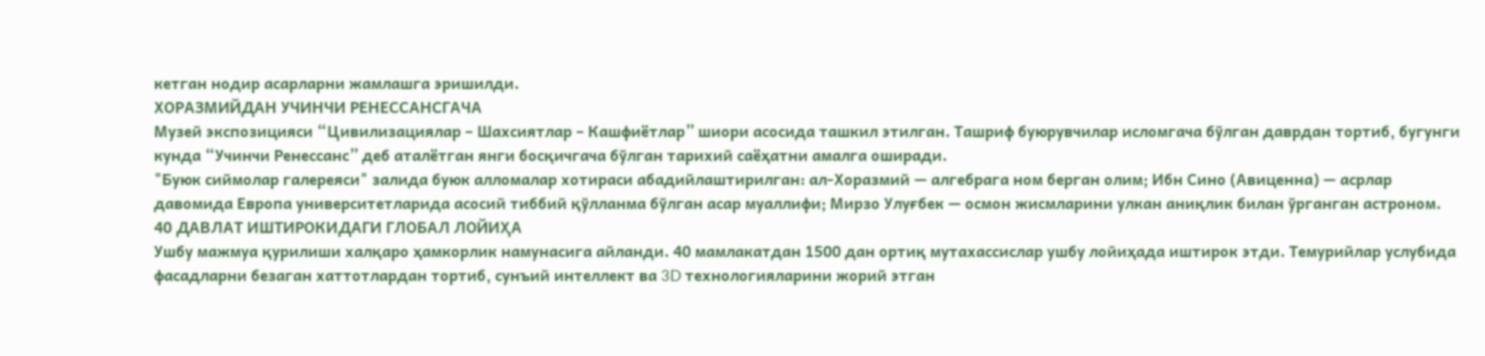кетган нодир асарларни жамлашга эришилди.
ХОРАЗМИЙДАН УЧИНЧИ РЕНЕССАНСГАЧА
Музей экспозицияси “Цивилизациялар – Шахсиятлар – Кашфиётлар” шиори асосида ташкил этилган. Ташриф буюрувчилар исломгача бўлган даврдан тортиб, бугунги кунда “Учинчи Ренессанс” деб аталётган янги босқичгача бўлган тарихий саёҳатни амалга оширади.
"Буюк сиймолар галереяси" залида буюк алломалар хотираси абадийлаштирилган: ал-Хоразмий — алгебрага ном берган олим; Ибн Сино (Авиценна) — асрлар давомида Европа университетларида асосий тиббий қўлланма бўлган асар муаллифи; Мирзо Улуғбек — осмон жисмларини улкан аниқлик билан ўрганган астроном.
40 ДАВЛАТ ИШТИРОКИДАГИ ГЛОБАЛ ЛОЙИҲА
Ушбу мажмуа қурилиши халқаро ҳамкорлик намунасига айланди. 40 мамлакатдан 1500 дан ортиқ мутахассислар ушбу лойиҳада иштирок этди. Темурийлар услубида фасадларни безаган хаттотлардан тортиб, сунъий интеллект ва 3D технологияларини жорий этган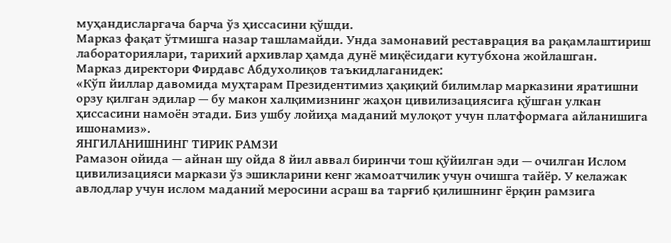муҳандисларгача барча ўз ҳиссасини қўшди.
Марказ фақат ўтмишга назар ташламайди. Унда замонавий реставрация ва рақамлаштириш лабораториялари, тарихий архивлар ҳамда дунё миқёсидаги кутубхона жойлашган.
Марказ директори Фирдавс Абдухолиқов таъкидлаганидек:
«Кўп йиллар давомида муҳтарам Президентимиз ҳақиқий билимлар марказини яратишни орзу қилган эдилар — бу макон халқимизнинг жаҳон цивилизациясига қўшган улкан ҳиссасини намоён этади. Биз ушбу лойиҳа маданий мулоқот учун платформага айланишига ишонамиз».
ЯНГИЛАНИШНИНГ ТИРИК РАМЗИ
Рамазон ойида — айнан шу ойда 8 йил аввал биринчи тош қўйилган эди — очилган Ислом цивилизацияси маркази ўз эшикларини кенг жамоатчилик учун очишга тайёр. У келажак авлодлар учун ислом маданий меросини асраш ва тарғиб қилишнинг ёрқин рамзига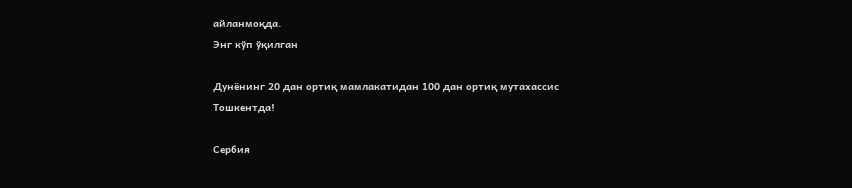айланмоқда.
Энг кўп ўқилган

Дунёнинг 20 дан ортиқ мамлакатидан 100 дан ортиқ мутахассис Тошкентда!

Сербия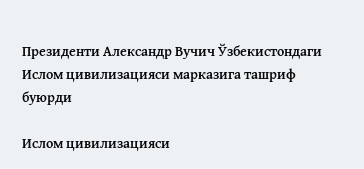Президенти Александр Вучич Ўзбекистондаги Ислом цивилизацияси марказига ташриф буюрди

Ислом цивилизацияси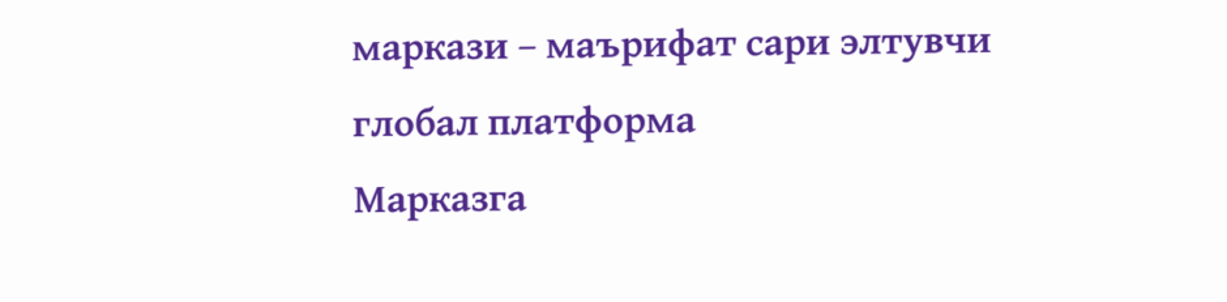маркази – маърифат сари элтувчи глобал платформа
Марказга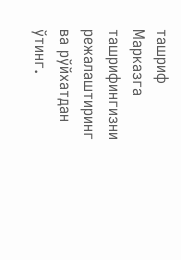ташриф
Марказга ташрифингизни режалаштиринг ва рўйхатдан ўтинг.